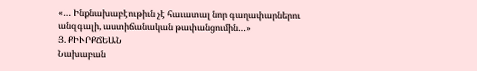«… Ինքնախաբէութիւն չէ հաւատալ նոր գաղափարներու
անզգալի, աստիճանական թափանցումին…»
Յ. ՔԻՒՐՔՃԵԱՆ
Նախաբան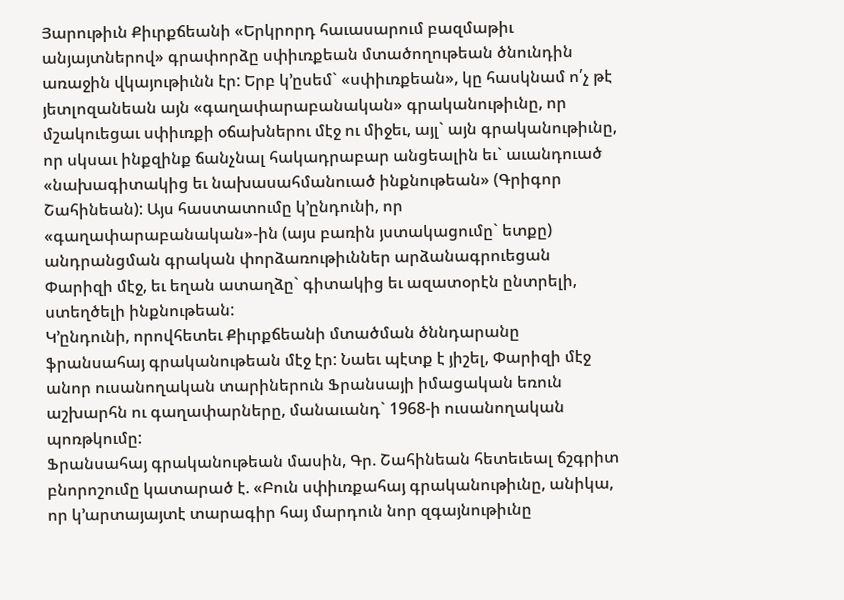Յարութիւն Քիւրքճեանի «Երկրորդ հաւասարում բազմաթիւ անյայտներով» գրափորձը սփիւռքեան մտածողութեան ծնունդին առաջին վկայութիւնն էր: Երբ կ’ըսեմ` «սփիւռքեան», կը հասկնամ ո՛չ թէ յետլոզանեան այն «գաղափարաբանական» գրականութիւնը, որ մշակուեցաւ սփիւռքի օճախներու մէջ ու միջեւ, այլ` այն գրականութիւնը, որ սկսաւ ինքզինք ճանչնալ հակադրաբար անցեալին եւ` աւանդուած «նախագիտակից եւ նախասահմանուած ինքնութեան» (Գրիգոր Շահինեան): Այս հաստատումը կ’ընդունի, որ «գաղափարաբանական»-ին (այս բառին յստակացումը` ետքը) անդրանցման գրական փորձառութիւններ արձանագրուեցան Փարիզի մէջ, եւ եղան ատաղձը` գիտակից եւ ազատօրէն ընտրելի, ստեղծելի ինքնութեան:
Կ’ընդունի, որովհետեւ Քիւրքճեանի մտածման ծննդարանը ֆրանսահայ գրականութեան մէջ էր: Նաեւ պէտք է յիշել, Փարիզի մէջ անոր ուսանողական տարիներուն Ֆրանսայի իմացական եռուն աշխարհն ու գաղափարները, մանաւանդ` 1968-ի ուսանողական պոռթկումը:
Ֆրանսահայ գրականութեան մասին, Գր. Շահինեան հետեւեալ ճշգրիտ բնորոշումը կատարած է. «Բուն սփիւռքահայ գրականութիւնը, անիկա, որ կ’արտայայտէ տարագիր հայ մարդուն նոր զգայնութիւնը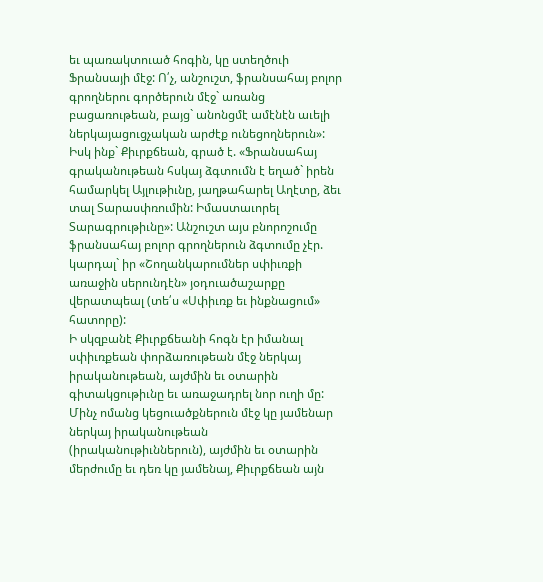եւ պառակտուած հոգին, կը ստեղծուի Ֆրանսայի մէջ: Ո՛չ, անշուշտ, ֆրանսահայ բոլոր գրողներու գործերուն մէջ` առանց բացառութեան, բայց` անոնցմէ ամէնէն աւելի ներկայացուցչական արժէք ունեցողներուն»: Իսկ ինք` Քիւրքճեան, գրած է. «Ֆրանսահայ գրականութեան հսկայ ձգտումն է եղած` իրեն համարկել Այլութիւնը, յաղթահարել Աղէտը, ձեւ տալ Տարասփռումին: Իմաստաւորել Տարագրութիւնը»: Անշուշտ այս բնորոշումը ֆրանսահայ բոլոր գրողներուն ձգտումը չէր. կարդալ` իր «Շողանկարումներ սփիւռքի առաջին սերունդէն» յօդուածաշարքը վերատպեալ (տե՛ս «Սփիւռք եւ ինքնացում» հատորը):
Ի սկզբանէ Քիւրքճեանի հոգն էր իմանալ սփիւռքեան փորձառութեան մէջ ներկայ իրականութեան, այժմին եւ օտարին գիտակցութիւնը եւ առաջադրել նոր ուղի մը: Մինչ ոմանց կեցուածքներուն մէջ կը յամենար ներկայ իրականութեան (իրականութիւններուն), այժմին եւ օտարին մերժումը եւ դեռ կը յամենայ, Քիւրքճեան այն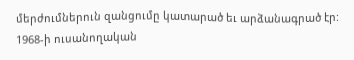մերժումներուն զանցումը կատարած եւ արձանագրած էր:
1968-ի ուսանողական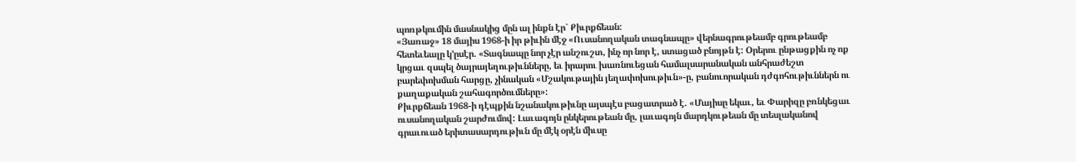պոռթկումին մասնակից մըն ալ ինքն էր` Քիւրքճեան:
«Յառաջ» 18 մայիս 1968-ի իր թիւին մէջ «Ուսանողական տագնապը» վերնագրութեամբ գրութեամբ հետեւեալը կ’ըսէր. «Տագնապը նոր չէր անշուշտ, ինչ որ նոր է, ստացած բնոյթն է: Օրերու ընթացքին ոչ ոք կրցաւ զսպել ծայրայեղութիւնները, եւ իրարու խառնուեցան համալսարանական անհրաժեշտ բարեփոխման հարցը, չինական «Մշակութային յեղափոխութիւն»-ը, բանուորական դժգոհութիւններն ու քաղաքական շահագործումները»:
Քիւրքճեան 1968-ի դէպքին նշանակութիւնը այսպէս բացատրած է. «Մայիսը եկաւ, եւ Փարիզը բռնկեցաւ ուսանողական շարժումով: Լաւագոյն ընկերութեան մը, լաւագոյն մարդկութեան մը տեսլականով գրաւուած երիտասարդութիւն մը մէկ օրէն միւսը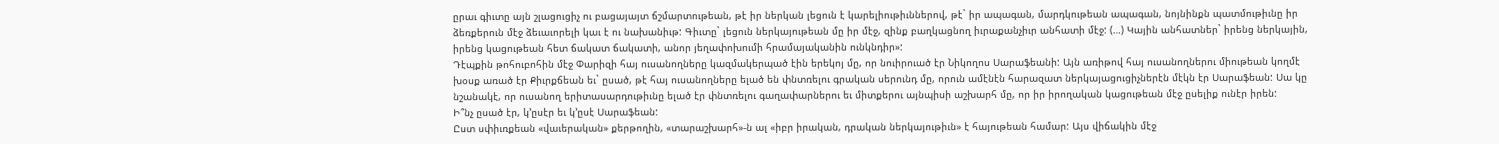ըրաւ գիւտը այն շլացուցիչ ու բացայայտ ճշմարտութեան, թէ իր ներկան լեցուն է կարելիութիւններով, թէ` իր ապագան, մարդկութեան ապագան, նոյնինքն պատմութիւնը իր ձեռքերուն մէջ ձեւաւորելի կաւ է ու նախանիւթ: Գիւտը` լեցուն ներկայութեան մը իր մէջ, զինք բաղկացնող իւրաքանչիւր անհատի մէջ: (…) Կային անհատներ` իրենց ներկային, իրենց կացութեան հետ ճակատ ճակատի, անոր յեղափոխումի հրամայականին ունկնդիր»:
Դէպքին թոհուբոհին մէջ Փարիզի հայ ուսանողները կազմակերպած էին երեկոյ մը, որ նուիրուած էր Նիկողոս Սարաֆեանի: Այն առիթով հայ ուսանողներու միութեան կողմէ խօսք առած էր Քիւրքճեան եւ` ըսած, թէ հայ ուսանողները ելած են փնտռելու գրական սերունդ մը, որուն ամէնէն հարազատ ներկայացուցիչներէն մէկն էր Սարաֆեան: Սա կը նշանակէ, որ ուսանող երիտասարդութիւնը ելած էր փնտռելու գաղափարներու եւ միտքերու այնպիսի աշխարհ մը, որ իր իրողական կացութեան մէջ ըսելիք ունէր իրեն:
Ի՞նչ ըսած էր, կ’ըսէր եւ կ’ըսէ Սարաֆեան:
Ըստ սփիւռքեան «վաւերական» քերթողին, «տարաշխարհ»-ն ալ «իբր իրական, դրական ներկայութիւն» է հայութեան համար: Այս վիճակին մէջ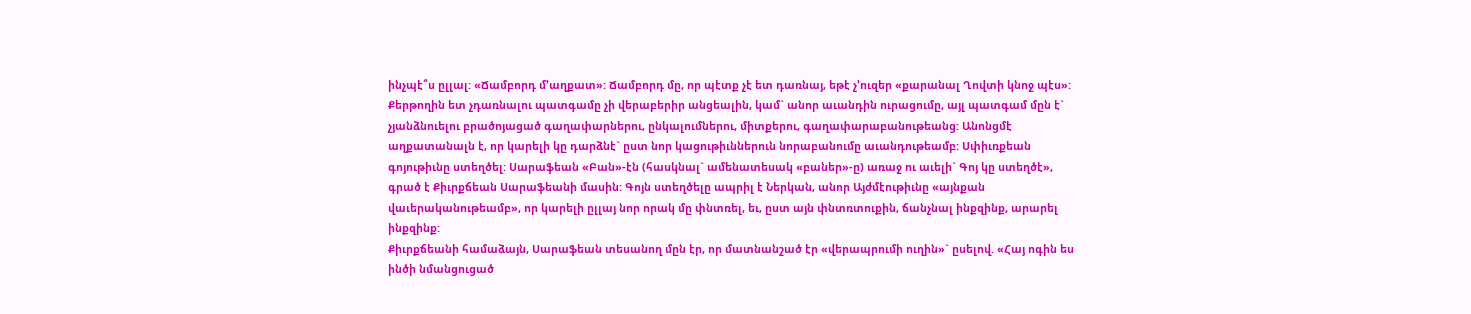ինչպէ՞ս ըլլալ: «Ճամբորդ մ’աղքատ»: Ճամբորդ մը, որ պէտք չէ ետ դառնայ, եթէ չ’ուզեր «քարանալ Ղովտի կնոջ պէս»: Քերթողին ետ չդառնալու պատգամը չի վերաբերիր անցեալին, կամ` անոր աւանդին ուրացումը, այլ պատգամ մըն է` չյանձնուելու բրածոյացած գաղափարներու, ընկալումներու, միտքերու, գաղափարաբանութեանց: Անոնցմէ աղքատանալն է, որ կարելի կը դարձնէ` ըստ նոր կացութիւններուն նորաբանումը աւանդութեամբ: Սփիւռքեան գոյութիւնը ստեղծել: Սարաֆեան «Բան»-էն (հասկնալ` ամենատեսակ «բաներ»-ը) առաջ ու աւելի` Գոյ կը ստեղծէ», գրած է Քիւրքճեան Սարաֆեանի մասին: Գոյն ստեղծելը ապրիլ է Ներկան, անոր Այժմէութիւնը «այնքան վաւերականութեամբ», որ կարելի ըլլայ նոր որակ մը փնտռել, եւ, ըստ այն փնտռտուքին, ճանչնալ ինքզինք, արարել ինքզինք:
Քիւրքճեանի համաձայն, Սարաֆեան տեսանող մըն էր, որ մատնանշած էր «վերապրումի ուղին»` ըսելով. «Հայ ոգին ես ինծի նմանցուցած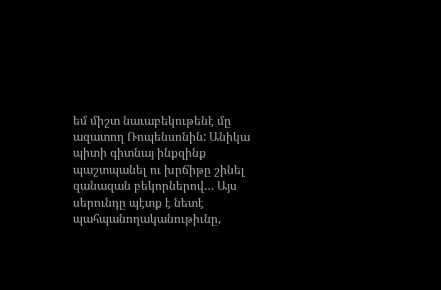եմ միշտ նաւաբեկութենէ մը ազատող Ռոպենսոնին: Անիկա պիտի գիտնայ ինքզինք պաշտպանել ու խրճիթը շինել զանազան բեկորներով… Այս սերունդը պէտք է նետէ պահպանողականութիւնը,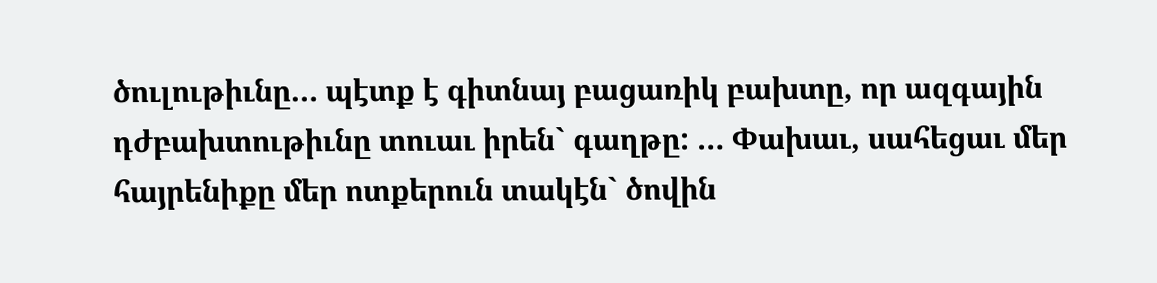ծուլութիւնը… պէտք է գիտնայ բացառիկ բախտը, որ ազգային դժբախտութիւնը տուաւ իրեն` գաղթը: … Փախաւ, սահեցաւ մեր հայրենիքը մեր ոտքերուն տակէն` ծովին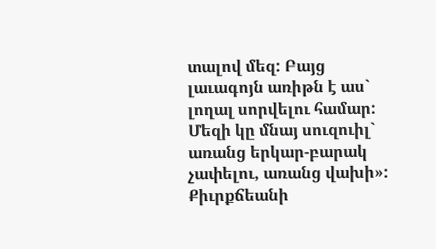տալով մեզ: Բայց լաւագոյն առիթն է աս` լողալ սորվելու համար: Մեզի կը մնայ սուզուիլ` առանց երկար-բարակ չափելու, առանց վախի»:
Քիւրքճեանի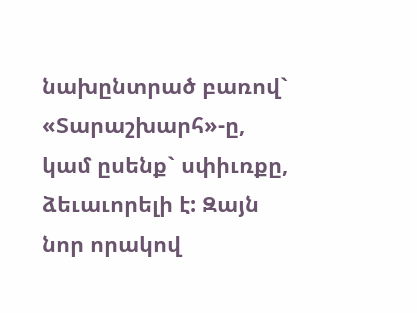նախընտրած բառով` «Տարաշխարհ»-ը, կամ ըսենք` սփիւռքը, ձեւաւորելի է: Զայն նոր որակով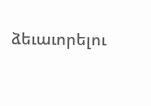ձեւաւորելու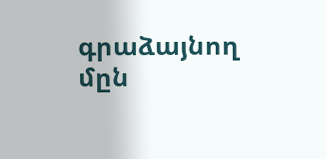գրաձայնող մըն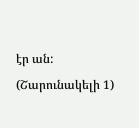էր ան:
(Շարունակելի 1)